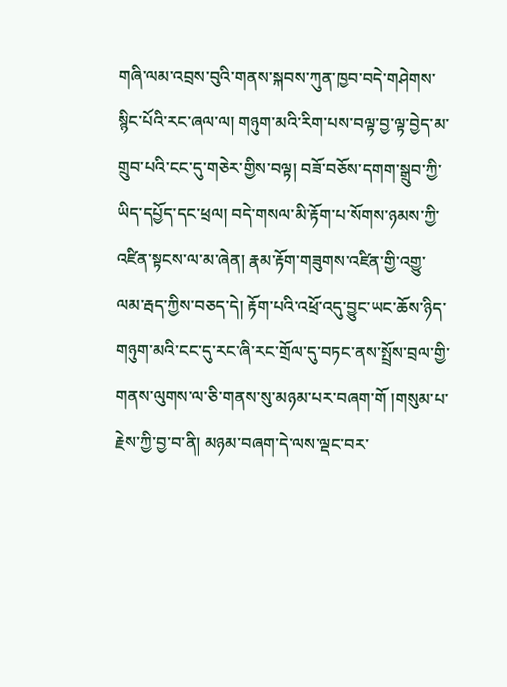གཞི་ལམ་འབྲས་བུའི་གནས་སྐབས་ཀུན་ཁྱབ་བདེ་གཤེགས་སྙིང་པོའི་རང་ཞལ་ལ། གཉུག་མའི་རིག་པས་བལྟ་བྱ་ལྟ་བྱེད་མ་གྲུབ་པའི་ངང་དུ་གཅེར་གྱིས་བལྟ། བཟོ་བཅོས་དགག་སྒྲུབ་ཀྱི་ཡིད་དཔྱོད་དང་ཕྲལ། བདེ་གསལ་མི་རྟོག་པ་སོགས་ཉམས་ཀྱི་འཛིན་སྟངས་ལ་མ་ཞེན། རྣམ་རྟོག་གཟུགས་འཛིན་གྱི་འགྱུ་ལམ་རྦད་ཀྱིས་བཅད་དེ། རྟོག་པའི་འཕྲོ་འདུ་བྱུང་ཡང་ཆོས་ཉིད་གཉུག་མའི་ངང་དུ་རང་ཞི་རང་གྲོལ་དུ་བཏང་ནས་སྤྲོས་བྲལ་གྱི་གནས་ལུགས་ལ་ཅི་གནས་སུ་མཉམ་པར་བཞག་གོ །གསུམ་པ་རྗེས་ཀྱི་བྱ་བ་ནི། མཉམ་བཞག་དེ་ལས་ལྡང་བར་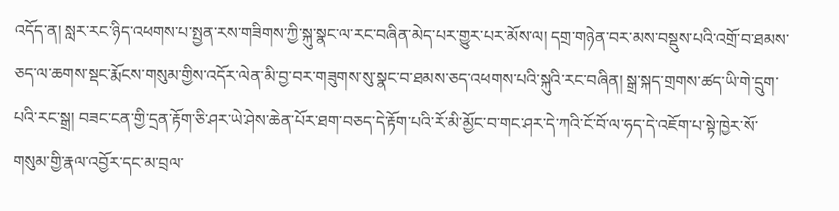འདོད་ན། སླར་རང་ཉིད་འཕགས་པ་སྤྱན་རས་གཟིགས་ཀྱི་སྐུ་སྣང་ལ་རང་བཞིན་མེད་པར་གྱུར་པར་མོས་ལ། དགྲ་གཉེན་བར་མས་བསྡུས་པའི་འགྲོ་བ་ཐམས་ཅད་ལ་ཆགས་སྡང་རྨོངས་གསུམ་གྱིས་འདོར་ལེན་མི་བྱ་བར་གཟུགས་སུ་སྣང་བ་ཐམས་ཅད་འཕགས་པའི་སྐུའི་རང་བཞིན། སྒྲ་སྐད་གྲགས་ཚད་ཡི་གེ་དྲུག་པའི་རང་སྒྲ། བཟང་ངན་གྱི་དྲན་རྟོག་ཅི་ཤར་ཡེ་ཤེས་ཆེན་པོར་ཐག་བཅད་དེ་རྟོག་པའི་རོ་མི་མྱོང་བ་གང་ཤར་དེ་ཀའི་ངོ་བོ་ལ་ཧད་དེ་འཇོག་པ་སྟེ་ཁྱེར་སོ་གསུམ་གྱི་རྣལ་འབྱོར་དང་མ་བྲལ་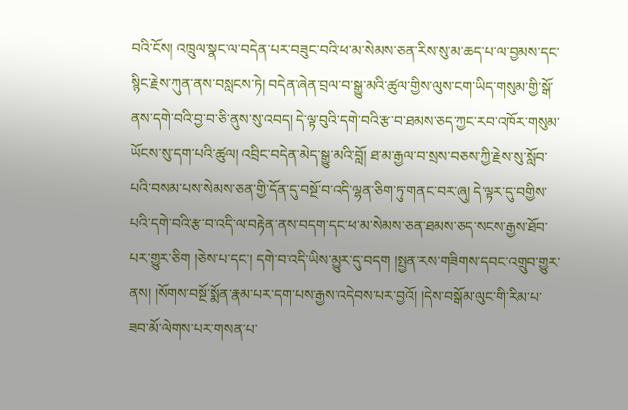བའི་ངོས། འཁྲུལ་སྣང་ལ་བདེན་པར་བཟུང་བའི་ཕ་མ་སེམས་ཅན་རིས་སུ་མ་ཆད་པ་ལ་བྱམས་དང་སྙིང་རྗེས་ཀུན་ནས་བསླངས་ཏེ། བདེན་ཞེན་བྲལ་བ་སྒྱུ་མའི་ཚུལ་གྱིས་ལུས་ངག་ཡིད་གསུམ་གྱི་སྒོ་ནས་དགེ་བའི་བྱ་བ་ཅི་ནུས་སུ་འབད། དེ་ལྟ་བུའི་དགེ་བའི་རྩ་བ་ཐམས་ཅད་ཀྱང་རབ་འཁོར་གསུམ་ཡོངས་སུ་དག་པའི་ཚུལ། འབྲིང་བདེན་མེད་སྒྱུ་མའི་བློ། ཐ་མ་རྒྱལ་བ་སྲས་བཅས་ཀྱི་རྗེས་སུ་སློབ་པའི་བསམ་པས་སེམས་ཅན་གྱི་དོན་དུ་བསྔོ་བ་འདི་ལྷན་ཅིག་ཏུ་གནང་བར་ཞུ། དེ་ལྟར་དུ་བགྱིས་པའི་དགེ་བའི་རྩ་བ་འདི་ལ་བརྟེན་ནས་བདག་དང་ཕ་མ་སེམས་ཅན་ཐམས་ཅད་སངས་རྒྱས་ཐོབ་པར་གྱུར་ཅིག །ཅེས་པ་དང་། དགེ་བ་འདི་ཡིས་མྱུར་དུ་བདག །སྤྱན་རས་གཟིགས་དབང་འགྲུབ་གྱུར་ནས། །སོགས་བསྔོ་སྨོན་རྣམ་པར་དག་པས་རྒྱས་འདེབས་པར་བྱའོ། །དེས་བསྒོམ་ལུང་གི་རིམ་པ་ཟབ་མོ་ལེགས་པར་གསན་པ་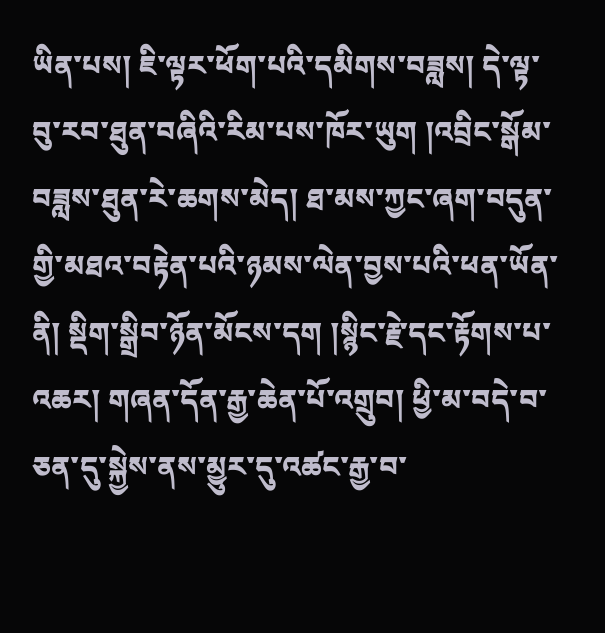ཡིན་པས། ཇི་ལྟར་ཕོག་པའི་དམིགས་བཟླས། དེ་ལྟ་བུ་རབ་ཐུན་བཞིའི་རིམ་པས་ཁོར་ཡུག །འབྲིང་སྒོམ་བཟླས་ཐུན་རེ་ཆགས་མེད། ཐ་མས་ཀྱང་ཞག་བདུན་གྱི་མཐའ་བརྟེན་པའི་ཉམས་ལེན་བྱས་པའི་ཕན་ཡོན་ནི། སྡིག་སྒྲིབ་ཉོན་མོངས་དག །སྙིང་རྗེ་དང་རྟོགས་པ་འཆར། གཞན་དོན་རྒྱ་ཆེན་པོ་འགྲུབ། ཕྱི་མ་བདེ་བ་ཅན་དུ་སྐྱེས་ནས་མྱུར་དུ་འཚང་རྒྱ་བ་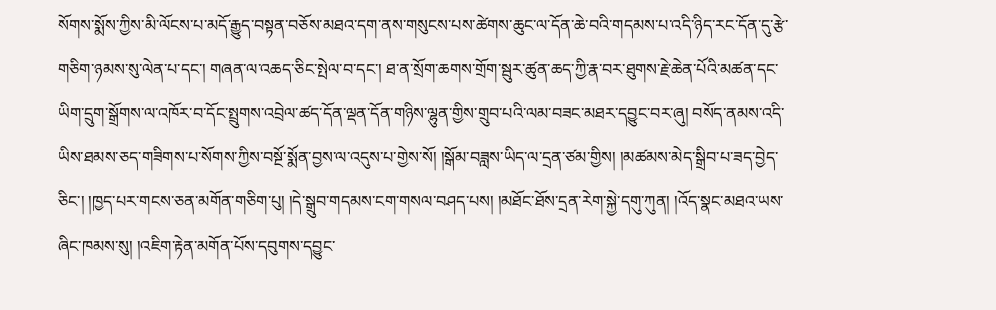སོགས་སྨོས་ཀྱིས་མི་ལོངས་པ་མདོ་རྒྱུད་བསྟན་བཅོས་མཐའ་དག་ནས་གསུངས་པས་ཚེགས་ཆུང་ལ་དོན་ཆེ་བའི་གདམས་པ་འདི་ཉིད་རང་དོན་དུ་རྩེ་གཅིག་ཉམས་སུ་ལེན་པ་དང་། གཞན་ལ་འཆད་ཅིང་སྤེལ་བ་དང་། ཐ་ན་སྲོག་ཆགས་གྲོག་སྦུར་ཚུན་ཆད་ཀྱི་རྣ་བར་ཐུགས་རྗེ་ཆེན་པོའི་མཚན་དང་ཡིག་དྲུག་སྒྲོགས་ལ་འཁོར་བ་དོང་སྤྲུགས་འབྲེལ་ཚད་དོན་ལྡན་དོན་གཉིས་ལྷུན་གྱིས་གྲུབ་པའི་ལམ་བཟང་མཐར་དབྱུང་བར་ཞུ། བསོད་ནམས་འདི་ཡིས་ཐམས་ཅད་གཟིགས་པ་སོགས་ཀྱིས་བསྔོ་སྨོན་བྱས་ལ་འདུས་པ་གྱེས་སོ། །སྒོམ་བཟླས་ཡིད་ལ་དྲན་ཙམ་གྱིས། །མཚམས་མེད་སྒྲིབ་པ་ཟད་བྱེད་ཅིང་། །ཁྱད་པར་གངས་ཅན་མགོན་གཅིག་པུ། །དེ་སྒྲུབ་གདམས་ངག་གསལ་བཤད་པས། །མཐོང་ཐོས་དྲན་རེག་སྐྱེ་དགུ་ཀུན། །འོད་སྣང་མཐའ་ཡས་ཞིང་ཁམས་སུ། །འཇིག་རྟེན་མགོན་པོས་དབུགས་དབྱུང་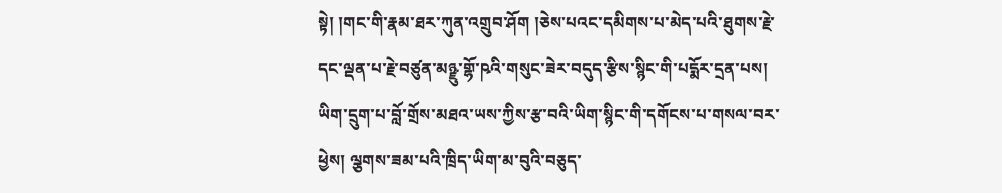སྟེ། །གང་གི་རྣམ་ཐར་ཀུན་འགྲུབ་ཤོག །ཅེས་པའང་དམིགས་པ་མེད་པའི་ཐུགས་རྗེ་དང་ལྡན་པ་རྗེ་བཙུན་མཉྫུ་གྷོ་ཥའི་གསུང་ཟེར་བདུད་རྩིས་སྙིང་གི་པདྨོར་དྲན་པས། ཡིག་དྲུག་པ་བློ་གྲོས་མཐའ་ཡས་ཀྱིས་རྩ་བའི་ཡིག་སྙིང་གི་དགོངས་པ་གསལ་བར་ཕྱེས། ལྕགས་ཟམ་པའི་ཁྲིད་ཡིག་མ་བུའི་བཅུད་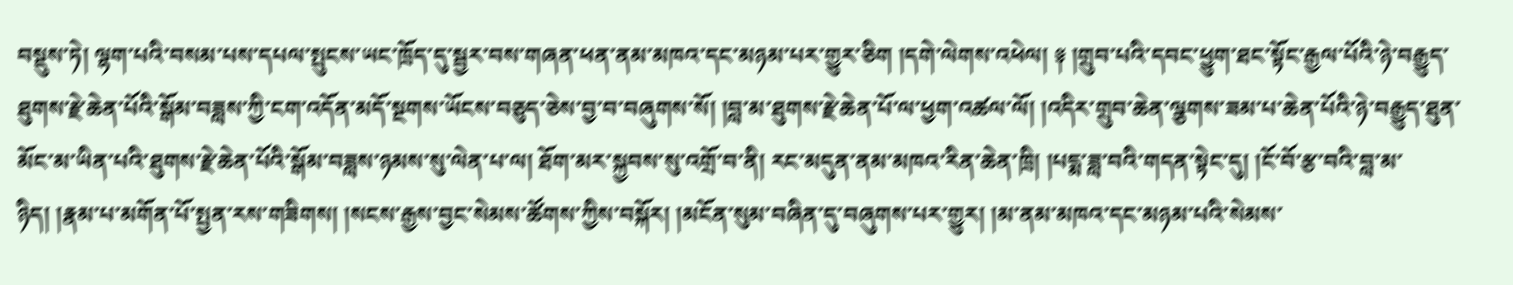བསྡུས་ཏེ། ལྷག་པའི་བསམ་པས་དཔལ་སྤུངས་ཡང་ཁྲོད་དུ་སྦྱར་བས་གཞན་ཕན་ནམ་མཁའ་དང་མཉམ་པར་གྱུར་ཅིག །དགེ་ལེགས་འཕེལ། ༈ །གྲུབ་པའི་དབང་ཕྱུག་ཐང་སྟོང་རྒྱལ་པོའི་ཉེ་བརྒྱུད་ཐུགས་རྗེ་ཆེན་པོའི་སྒོམ་བཟླས་ཀྱི་ངག་འདོན་མདོ་སྔགས་ཡོངས་བཅུད་ཅེས་བྱ་བ་བཞུགས་སོ། །བླ་མ་ཐུགས་རྗེ་ཆེན་པོ་ལ་ཕྱག་འཚལ་ལོ། །འདིར་གྲུབ་ཆེན་ལྕགས་ཟམ་པ་ཆེན་པོའི་ཉེ་བརྒྱུད་ཐུན་མོང་མ་ཡིན་པའི་ཐུགས་རྗེ་ཆེན་པོའི་སྒོམ་བཟླས་ཉམས་སུ་ལེན་པ་ལ། ཐོག་མར་སྐྱབས་སུ་འགྲོ་བ་ནི། རང་མདུན་ནམ་མཁའ་རིན་ཆེན་ཁྲི། །པདྨ་ཟླ་བའི་གདན་སྟེང་དུ། །ངོ་བོ་རྩ་བའི་བླ་མ་ཉིད། །རྣམ་པ་མགོན་པོ་སྤྱན་རས་གཟིགས། །སངས་རྒྱས་བྱང་སེམས་ཚོགས་ཀྱིས་བསྐོར། །མངོན་སུམ་བཞིན་དུ་བཞུགས་པར་གྱུར། །མ་ནམ་མཁའ་དང་མཉམ་པའི་སེམས་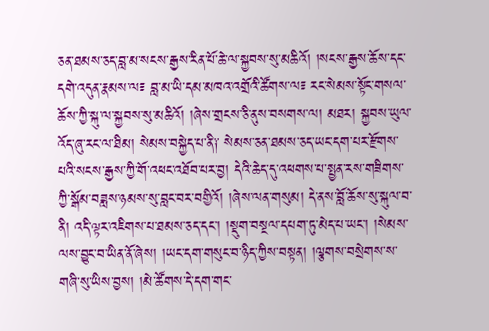ཅན་ཐམས་ཅད་བླ་མ་སངས་རྒྱས་རིན་པོ་ཆེ་ལ་སྐྱབས་སུ་མཆིའོ། །སངས་རྒྱས་ཆོས་དང་དགེ་འདུན་རྣམས་ལ༴ བླ་མ་ཡི་དམ་མཁའ་འགྲོའི་ཚོགས་ལ༴ རང་སེམས་སྟོང་གསལ་ཆོས་ཀྱི་སྐུ་ལ་སྐྱབས་སུ་མཆིའོ། །ཞེས་གྲངས་ཅི་ནུས་བསགས་ལ། མཐར། སྐྱབས་ཡུལ་འོད་ཞུ་རང་ལ་ཐིམ། སེམས་བསྐྱེད་པ་ནི༑ སེམས་ཅན་ཐམས་ཅད་ཡང་དག་པར་རྫོགས་པའི་སངས་རྒྱས་ཀྱི་གོ་འཕང་འཐོབ་པར་བྱ། དེའི་ཆེད་དུ་འཕགས་པ་སྤྱན་རས་གཟིགས་ཀྱི་སྒོམ་བཟླས་ཉམས་སུ་བླང་བར་བགྱིའོ། །ཞེས་ལན་གསུམ། དེ་ནས་བློ་ཆོས་སུ་སྐུལ་བ་ནི། འདི་ལྟར་འཇིགས་པ་ཐམས་ཅད་དང་། །སྡུག་བསྔལ་དཔག་ཏུ་མེད་པ་ཡང་། །སེམས་ལས་བྱུང་བ་ཡིན་ནོ་ཞེས། །ཡང་དག་གསུང་བ་ཉིད་ཀྱིས་བསྟན། །ལྕགས་བསྲེགས་ས་གཞི་སུ་ཡིས་བྱས། །མེ་ཚོགས་དེ་དག་གང་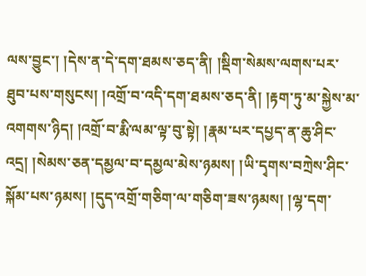ལས་བྱུང་། །དེས་ན་དེ་དག་ཐམས་ཅད་ནི། །སྡིག་སེམས་ལགས་པར་ཐུབ་པས་གསུངས། །འགྲོ་བ་འདི་དག་ཐམས་ཅད་ནི། །རྟག་ཏུ་མ་སྐྱེས་མ་འགགས་ཉིད། །འགྲོ་བ་རྨི་ལམ་ལྟ་བུ་སྟེ། །རྣམ་པར་དཔྱད་ན་ཆུ་ཤིང་འདྲ། །སེམས་ཅན་དམྱལ་བ་དམྱལ་མེས་ཉམས། །ཡི་དྭགས་བཀྲེས་ཤིང་སྐོམ་པས་ཉམས། །དུད་འགྲོ་གཅིག་ལ་གཅིག་ཟས་ཉམས། །ལྷ་དག་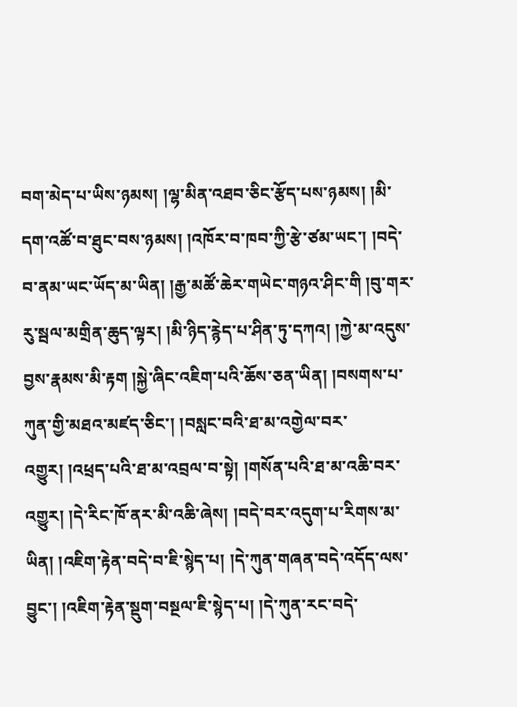བག་མེད་པ་ཡིས་ཉམས། །ལྷ་མིན་འཐབ་ཅིང་རྩོད་པས་ཉམས། །མི་དག་འཚོ་བ་ཐུང་བས་ཉམས། །འཁོར་བ་ཁབ་ཀྱི་རྩེ་ཙམ་ཡང་། །བདེ་བ་ནམ་ཡང་ཡོད་མ་ཡིན། །རྒྱ་མཚོ་ཆེར་གཡེང་གཉའ་ཤིང་གི །བུ་གར་རུ་སྦལ་མགྲིན་ཆུད་ལྟར། །མི་ཉིད་རྙེད་པ་ཤིན་ཏུ་དཀའ། །ཀྱེ་མ་འདུས་བྱས་རྣམས་མི་རྟག །སྐྱེ་ཞིང་འཇིག་པའི་ཆོས་ཅན་ཡིན། །བསགས་པ་ཀུན་གྱི་མཐའ་མཛད་ཅིང་། །བསླང་བའི་ཐ་མ་འགྱེལ་བར་འགྱུར། །འཕྲད་པའི་ཐ་མ་འབྲལ་བ་སྟེ། །གསོན་པའི་ཐ་མ་འཆི་བར་འགྱུར། །དེ་རིང་ཁོ་ནར་མི་འཆི་ཞེས། །བདེ་བར་འདུག་པ་རིགས་མ་ཡིན། །འཇིག་རྟེན་བདེ་བ་ཇི་སྙེད་པ། །དེ་ཀུན་གཞན་བདེ་འདོད་ལས་བྱུང་། །འཇིག་རྟེན་སྡུག་བསྔལ་ཇི་སྙེད་པ། །དེ་ཀུན་རང་བདེ་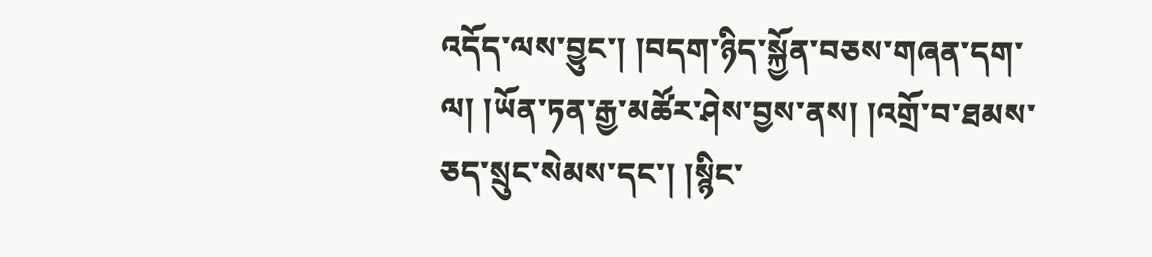འདོད་ལས་བྱུང་། །བདག་ཉིད་སྐྱོན་བཅས་གཞན་དག་ལ། །ཡོན་ཏན་རྒྱ་མཚོར་ཤེས་བྱས་ནས། །འགྲོ་བ་ཐམས་ཅད་སྲུང་སེམས་དང་། །སྙིང་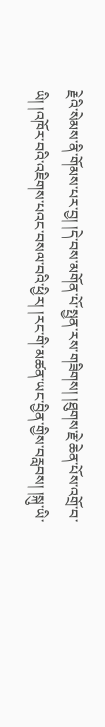རྗེའི་སེམས་ནི་གོམས་པར་བྱ། །དེ་བས་མགོན་པོ་སྤྱན་རས་གཟིགས། །ཐུགས་རྗེ་ཆེན་པོས་འགྲོ་བ་ཡི། །འཁོར་བའི་འཇིགས་པའང་བསལ་བའི་ཕྱིར། །རང་གི་མཚན་ཡང་བྱིན་གྱིས་བརླབས། །སྐུ་ཡི་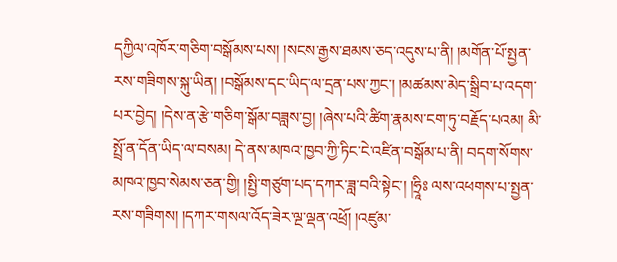དཀྱིལ་འཁོར་གཅིག་བསྒོམས་པས། །སངས་རྒྱས་ཐམས་ཅད་འདུས་པ་ནི། །མགོན་པོ་སྤྱན་རས་གཟིགས་སྐུ་ཡིན། །བསྒོམས་དང་ཡིད་ལ་དྲན་པས་ཀྱང་། །མཚམས་མེད་སྒྲིབ་པ་འདག་པར་བྱེད། །དེས་ན་རྩེ་གཅིག་སྒོམ་བཟླས་བྱ། །ཞེས་པའི་ཚིག་རྣམས་ངག་ཏུ་བརྗོད་པའམ། མི་སྤྲོ་ན་དོན་ཡིད་ལ་བསམ། དེ་ནས་མཁའ་ཁྱབ་ཀྱི་ཏིང་ངེ་འཛིན་བསྒོམ་པ་ནི། བདག་སོགས་མཁའ་ཁྱབ་སེམས་ཅན་གྱི། །སྤྱི་གཙུག་པད་དཀར་ཟླ་བའི་སྟེང་། །ཧྲཱིཿ ལས་འཕགས་པ་སྤྱན་རས་གཟིགས། །དཀར་གསལ་འོད་ཟེར་ལྔ་ལྡན་འཕྲོ། །འཛུམ་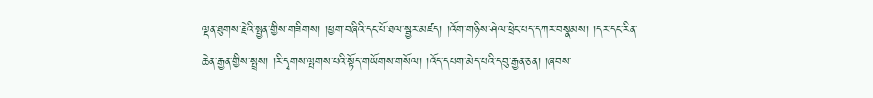ལྡན་ཐུགས་རྗེའི་སྤྱན་གྱིས་གཟིགས། །ཕྱག་བཞིའི་དང་པོ་ཐལ་སྦྱར་མཛད། །འོག་གཉིས་ཤེལ་ཕྲེང་པད་དཀར་བསྣམས། །དར་དང་རིན་ཆེན་རྒྱན་གྱིས་སྤྲས། །རི་དྭགས་ལྤགས་པའི་སྟོད་གཡོགས་གསོལ། །འོད་དཔག་མེད་པའི་དབུ་རྒྱན་ཅན། །ཞབས་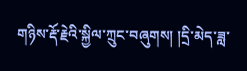གཉིས་རྡོ་རྗེའི་སྐྱིལ་ཀྲུང་བཞུགས། །དྲི་མེད་ཟླ་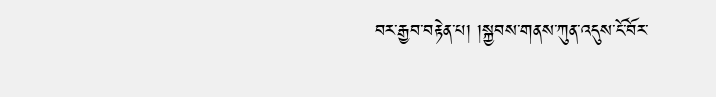བར་རྒྱབ་བརྟེན་པ། །སྐྱབས་གནས་ཀུན་འདུས་ངོ་བོར་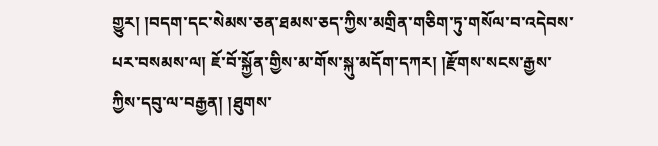གྱུར། །བདག་དང་སེམས་ཅན་ཐམས་ཅད་ཀྱིས་མགྲིན་གཅིག་ཏུ་གསོལ་བ་འདེབས་པར་བསམས་ལ། ཇོ་བོ་སྐྱོན་གྱིས་མ་གོས་སྐུ་མདོག་དཀར། །རྫོགས་སངས་རྒྱས་ཀྱིས་དབུ་ལ་བརྒྱན། །ཐུགས་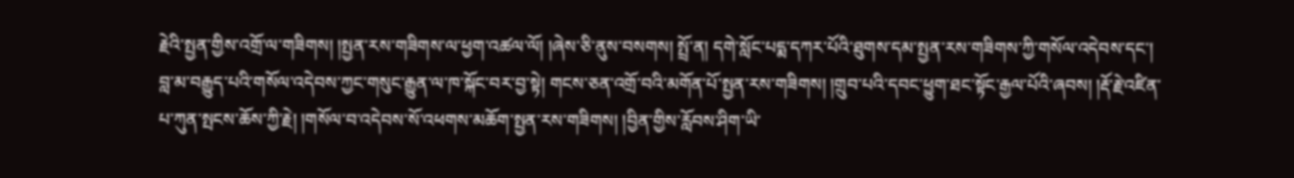རྗེའི་སྤྱན་གྱིས་འགྲོ་ལ་གཟིགས། །སྤྱན་རས་གཟིགས་ལ་ཕྱག་འཚལ་ལོ། །ཞེས་ཅི་ནུས་བསགས། སྤྲོ་ན། དགེ་སློང་པདྨ་དཀར་པོའི་ཐུགས་དམ་སྤྱན་རས་གཟིགས་ཀྱི་གསོལ་འདེབས་དང་། བླ་མ་བརྒྱུད་པའི་གསོལ་འདེབས་ཀྱང་གསུང་རྒྱུན་ལ་ཁ་སྐོང་བར་བྱ་སྟེ། གངས་ཅན་འགྲོ་བའི་མགོན་པོ་སྤྱན་རས་གཟིགས། །གྲུབ་པའི་དབང་ཕྱུག་ཐང་སྟོང་རྒྱལ་པོའི་ཞབས། །རྡོ་རྗེ་འཛིན་པ་ཀུན་སྤངས་ཆོས་ཀྱི་རྗེ། །གསོལ་བ་འདེབས་སོ་འཕགས་མཆོག་སྤྱན་རས་གཟིགས། །བྱིན་གྱིས་རློབས་ཤིག་ཡི་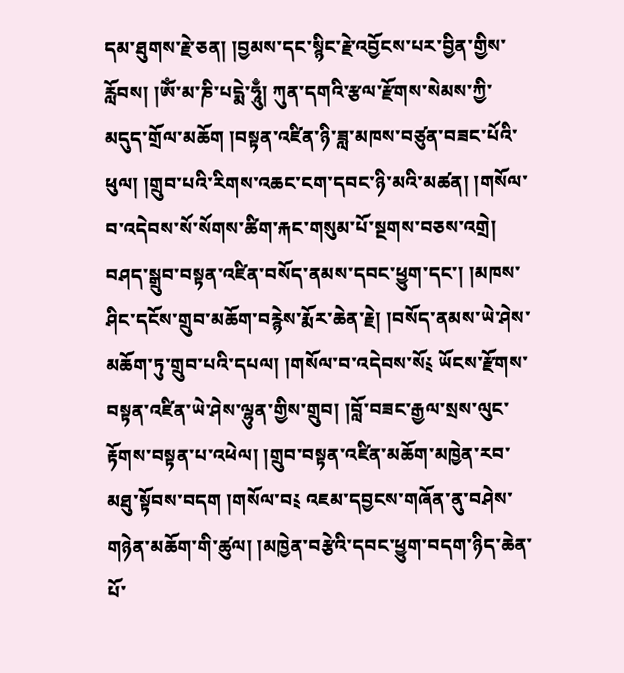དམ་ཐུགས་རྗེ་ཅན། །བྱམས་དང་སྙིང་རྗེ་འབྱོངས་པར་བྱིན་གྱིས་རློབས། །ༀ་མ་ཎི་པདྨེ་ཧཱུྃ། ཀུན་དགའི་རྩལ་རྫོགས་སེམས་ཀྱི་མདུད་གྲོལ་མཆོག །བསྟན་འཛིན་ཉི་ཟླ་མཁས་བཙུན་བཟང་པོའི་ཕུལ། །གྲུབ་པའི་རིགས་འཆང་ངག་དབང་ཉི་མའི་མཚན། །གསོལ་བ་འདེབས་སོ་སོགས་ཚིག་རྐང་གསུམ་པོ་སྔགས་བཅས་འགྲེ། བཤད་སྒྲུབ་བསྟན་འཛིན་བསོད་ནམས་དབང་ཕྱུག་དང་། །མཁས་ཤིང་དངོས་གྲུབ་མཆོག་བརྙེས་རྨོར་ཆེན་རྗེ། །བསོད་ནམས་ཡེ་ཤེས་མཆོག་ཏུ་གྲུབ་པའི་དཔལ། །གསོལ་བ་འདེབས་སོ༴ ཡོངས་རྫོགས་བསྟན་འཛིན་ཡེ་ཤེས་ལྷུན་གྱིས་གྲུབ། །བློ་བཟང་རྒྱལ་སྲས་ལུང་རྟོགས་བསྟན་པ་འཕེལ། །གྲུབ་བསྟན་འཛིན་མཆོག་མཁྱེན་རབ་མཐུ་སྟོབས་བདག །གསོལ་བ༴ འཇམ་དབྱངས་གཞོན་ནུ་བཤེས་གཉེན་མཆོག་གི་ཚུལ། །མཁྱེན་བརྩེའི་དབང་ཕྱུག་བདག་ཉིད་ཆེན་པོ་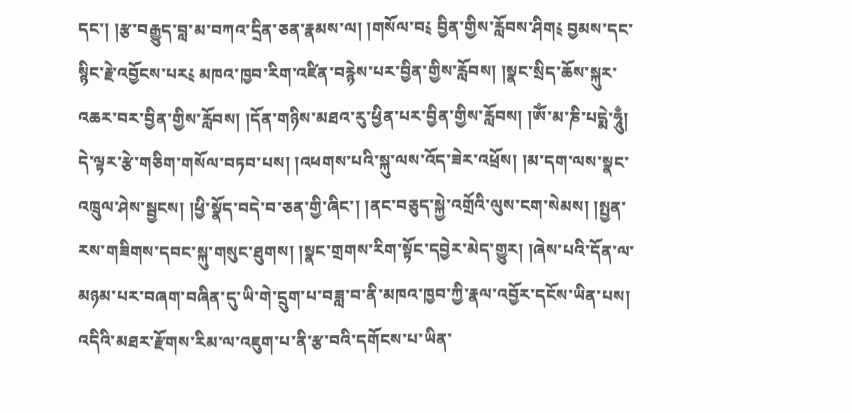དང་། །རྩ་བརྒྱུད་བླ་མ་བཀའ་དྲིན་ཅན་རྣམས་ལ། །གསོལ་བ༴ བྱིན་གྱིས་རློབས་ཤིག༴ བྱམས་དང་སྙིང་རྗེ་འབྱོངས་པར༴ མཁའ་ཁྱབ་རིག་འཛིན་བརྙེས་པར་བྱིན་གྱིས་རློབས། །སྣང་སྲིད་ཆོས་སྐུར་འཆར་བར་བྱིན་གྱིས་རློབས། །དོན་གཉིས་མཐའ་རུ་ཕྱིན་པར་བྱིན་གྱིས་རློབས། །ༀ་མ་ཎི་པདྨེ་ཧཱུྃ། དེ་ལྟར་རྩེ་གཅིག་གསོལ་བཏབ་པས། །འཕགས་པའི་སྐུ་ལས་འོད་ཟེར་འཕྲོས། །མ་དག་ལས་སྣང་འཁྲུལ་ཤེས་སྦྱངས། །ཕྱི་སྣོད་བདེ་བ་ཅན་གྱི་ཞིང་། །ནང་བཅུད་སྐྱེ་འགྲོའི་ལུས་ངག་སེམས། །སྤྱན་རས་གཟིགས་དབང་སྐུ་གསུང་ཐུགས། །སྣང་གྲགས་རིག་སྟོང་དབྱེར་མེད་གྱུར། །ཞེས་པའི་དོན་ལ་མཉམ་པར་བཞག་བཞིན་དུ་ཡི་གེ་དྲུག་པ་བཟླ་བ་ནི་མཁའ་ཁྱབ་ཀྱི་རྣལ་འབྱོར་དངོས་ཡིན་པས། འདིའི་མཐར་རྫོགས་རིམ་ལ་འཇུག་པ་ནི་རྩ་བའི་དགོངས་པ་ཡིན་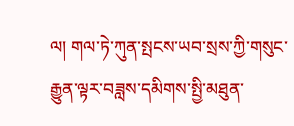ལ། གལ་ཏེ་ཀུན་སྤངས་ཡབ་སྲས་ཀྱི་གསུང་རྒྱུན་ལྟར་བཟླས་དམིགས་སྤྱི་མཐུན་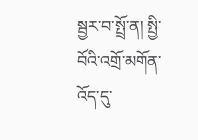སྦྱར་བ་སྤྲོ་ན། སྤྱི་བོའི་འགྲོ་མགོན་འོད་དུ་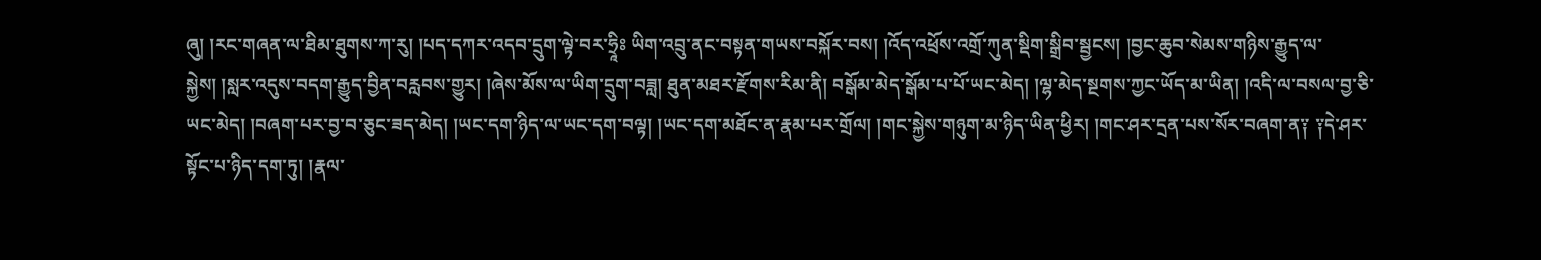ཞུ། །རང་གཞན་ལ་ཐིམ་ཐུགས་ཀ་རུ། །པད་དཀར་འདབ་དྲུག་ལྟེ་བར་ཧྲཱིཿ ཡིག་འབྲུ་ནང་བསྟན་གཡས་བསྐོར་བས། །འོད་འཕྲོས་འགྲོ་ཀུན་སྡིག་སྒྲིབ་སྦྱངས། །བྱང་ཆུབ་སེམས་གཉིས་རྒྱུད་ལ་སྐྱེས། །སླར་འདུས་བདག་རྒྱུད་བྱིན་བརླབས་གྱུར། །ཞེས་མོས་ལ་ཡིག་དྲུག་བཟླ། ཐུན་མཐར་རྫོགས་རིམ་ནི། བསྒོམ་མེད་སྒོམ་པ་པོ་ཡང་མེད། །ལྷ་མེད་སྔགས་ཀྱང་ཡོད་མ་ཡིན། །འདི་ལ་བསལ་བྱ་ཅི་ཡང་མེད། །བཞག་པར་བྱ་བ་ཅུང་ཟད་མེད། །ཡང་དག་ཉིད་ལ་ཡང་དག་བལྟ། །ཡང་དག་མཐོང་ན་རྣམ་པར་གྲོལ། །གང་སྐྱེས་གཉུག་མ་ཉིད་ཡིན་ཕྱིར། །གང་ཤར་དྲན་པས་སོར་བཞག་ན༑ ༑དེ་ཤར་སྟོང་པ་ཉིད་དག་ཏུ། །རྣལ་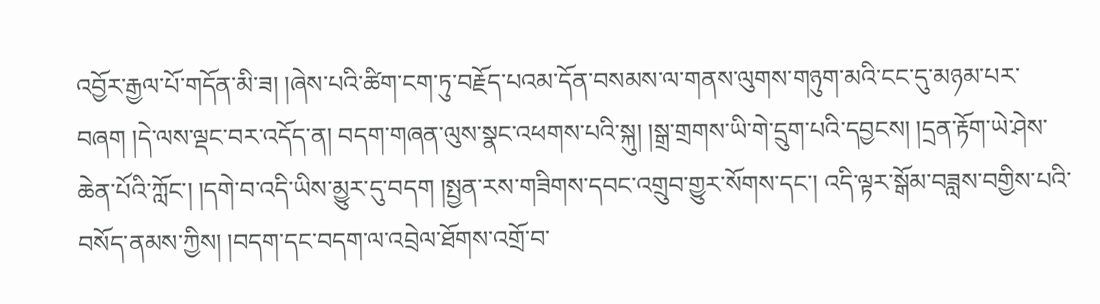འབྱོར་རྒྱལ་པོ་གདོན་མི་ཟ། །ཞེས་པའི་ཚིག་ངག་ཏུ་བརྗོད་པའམ་དོན་བསམས་ལ་གནས་ལུགས་གཉུག་མའི་ངང་དུ་མཉམ་པར་བཞག །དེ་ལས་ལྡང་བར་འདོད་ན། བདག་གཞན་ལུས་སྣང་འཕགས་པའི་སྐུ། །སྒྲ་གྲགས་ཡི་གེ་དྲུག་པའི་དབྱངས། །དྲན་རྟོག་ཡེ་ཤེས་ཆེན་པོའི་ཀློང་། །དགེ་བ་འདི་ཡིས་མྱུར་དུ་བདག །སྤྱན་རས་གཟིགས་དབང་འགྲུབ་གྱུར་སོགས་དང་། འདི་ལྟར་སྒོམ་བཟླས་བགྱིས་པའི་བསོད་ནམས་ཀྱིས། །བདག་དང་བདག་ལ་འབྲེལ་ཐོགས་འགྲོ་བ་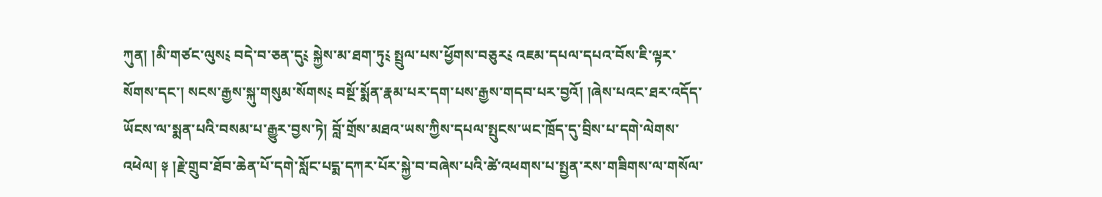ཀུན། །མི་གཙང་ལུས༴ བདེ་བ་ཅན་དུ༴ སྐྱེས་མ་ཐག་ཏུ༴ སྤྲུལ་པས་ཕྱོགས་བཅུར༴ འཇམ་དཔལ་དཔའ་བོས་ཇི་ལྟར་སོགས་དང་། སངས་རྒྱས་སྐུ་གསུམ་སོགས༴ བསྔོ་སྨོན་རྣམ་པར་དག་པས་རྒྱས་གདབ་པར་བྱའོ། །ཞེས་པའང་ཐར་འདོད་ཡོངས་ལ་སྨན་པའི་བསམ་པ་རྒྱུར་བྱས་ཏེ། བློ་གྲོས་མཐའ་ཡས་ཀྱིས་དཔལ་སྤུངས་ཡང་ཁྲོད་དུ་བྲིས་པ་དགེ་ལེགས་འཕེལ། ༈ །རྗེ་གྲུབ་ཐོབ་ཆེན་པོ་དགེ་སློང་པདྨ་དཀར་པོར་སྐྱེ་བ་བཞེས་པའི་ཚེ་འཕགས་པ་སྤྱན་རས་གཟིགས་ལ་གསོལ་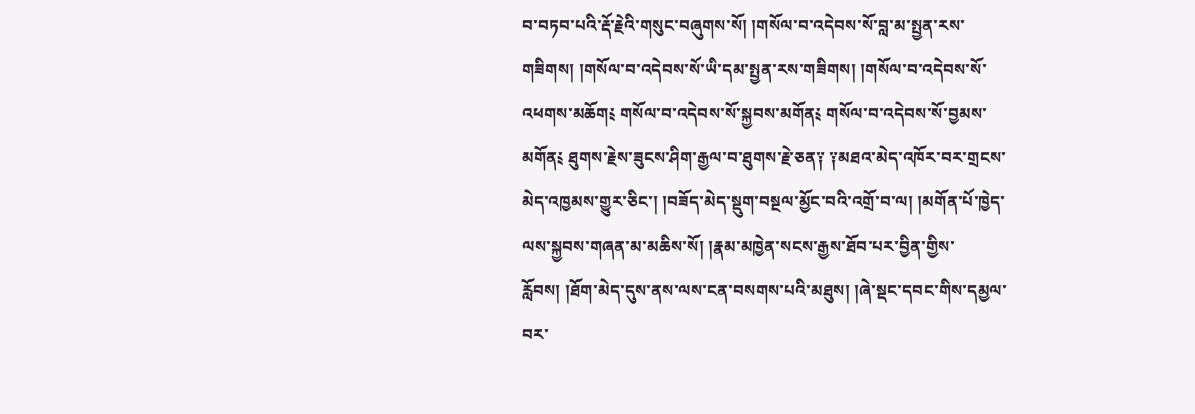བ་བཏབ་པའི་རྡོ་རྗེའི་གསུང་བཞུགས་སོ། །གསོལ་བ་འདེབས་སོ་བླ་མ་སྤྱན་རས་གཟིགས། །གསོལ་བ་འདེབས་སོ་ཡི་དམ་སྤྱན་རས་གཟིགས། །གསོལ་བ་འདེབས་སོ་འཕགས་མཆོག༴ གསོལ་བ་འདེབས་སོ་སྐྱབས་མགོན༴ གསོལ་བ་འདེབས་སོ་བྱམས་མགོན༴ ཐུགས་རྗེས་ཟུངས་ཤིག་རྒྱལ་བ་ཐུགས་རྗེ་ཅན༑ ༑མཐའ་མེད་འཁོར་བར་གྲངས་མེད་འཁྱམས་གྱུར་ཅིང་། །བཟོད་མེད་སྡུག་བསྔལ་མྱོང་བའི་འགྲོ་བ་ལ། །མགོན་པོ་ཁྱེད་ལས་སྐྱབས་གཞན་མ་མཆིས་སོ། །རྣམ་མཁྱེན་སངས་རྒྱས་ཐོབ་པར་བྱིན་གྱིས་རློབས། །ཐོག་མེད་དུས་ནས་ལས་ངན་བསགས་པའི་མཐུས། །ཞེ་སྡང་དབང་གིས་དམྱལ་བར་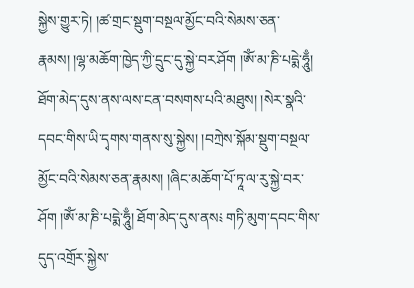སྐྱེས་གྱུར་ཏེ། །ཚ་གྲང་སྡུག་བསྔལ་མྱོང་བའི་སེམས་ཅན་རྣམས། །ལྷ་མཆོག་ཁྱེད་ཀྱི་དྲུང་དུ་སྐྱེ་བར་ཤོག །ༀ་མ་ཎི་པདྨེ་ཧཱུྃ། ཐོག་མེད་དུས་ནས་ལས་ངན་བསགས་པའི་མཐུས། །སེར་སྣའི་དབང་གིས་ཡི་དྭགས་གནས་སུ་སྐྱེས། །བཀྲེས་སྐོམ་སྡུག་བསྔལ་མྱོང་བའི་སེམས་ཅན་རྣམས། །ཞིང་མཆོག་པོ་ཏཱ་ལ་རུ་སྐྱེ་བར་ཤོག །ༀ་མ་ཎི་པདྨེ་ཧཱུྃ། ཐོག་མེད་དུས་ནས༴ གཏི་མུག་དབང་གིས་དུད་འགྲོར་སྐྱེས་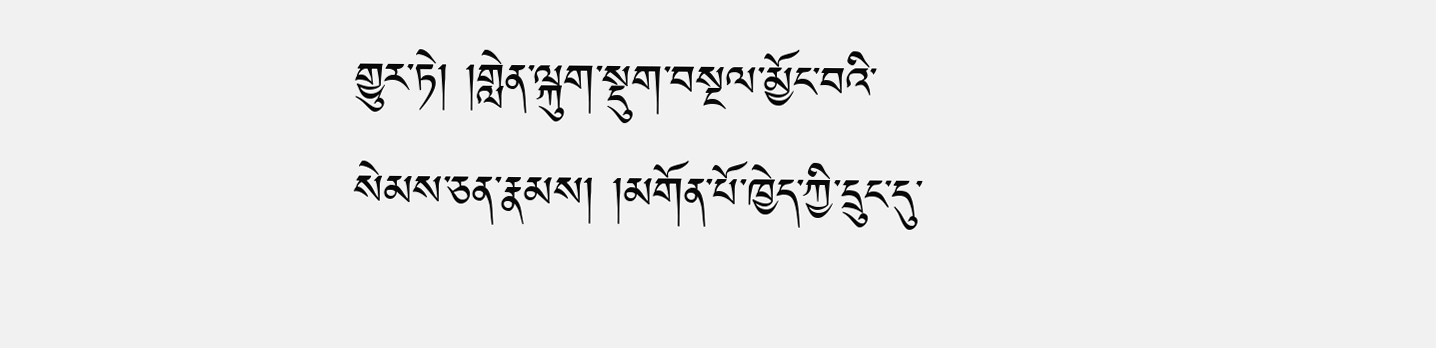གྱུར་ཏེ། །གླེན་ལྐུག་སྡུག་བསྔལ་མྱོང་བའི་སེམས་ཅན་རྣམས། །མགོན་པོ་ཁྱེད་ཀྱི་དྲུང་དུ་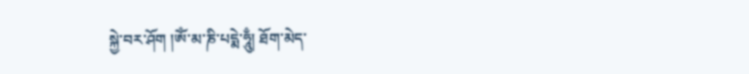སྐྱེ་བར་ཤོག །ༀ་མ་ཎི་པདྨེ་ཧཱུྃ། ཐོག་མེད་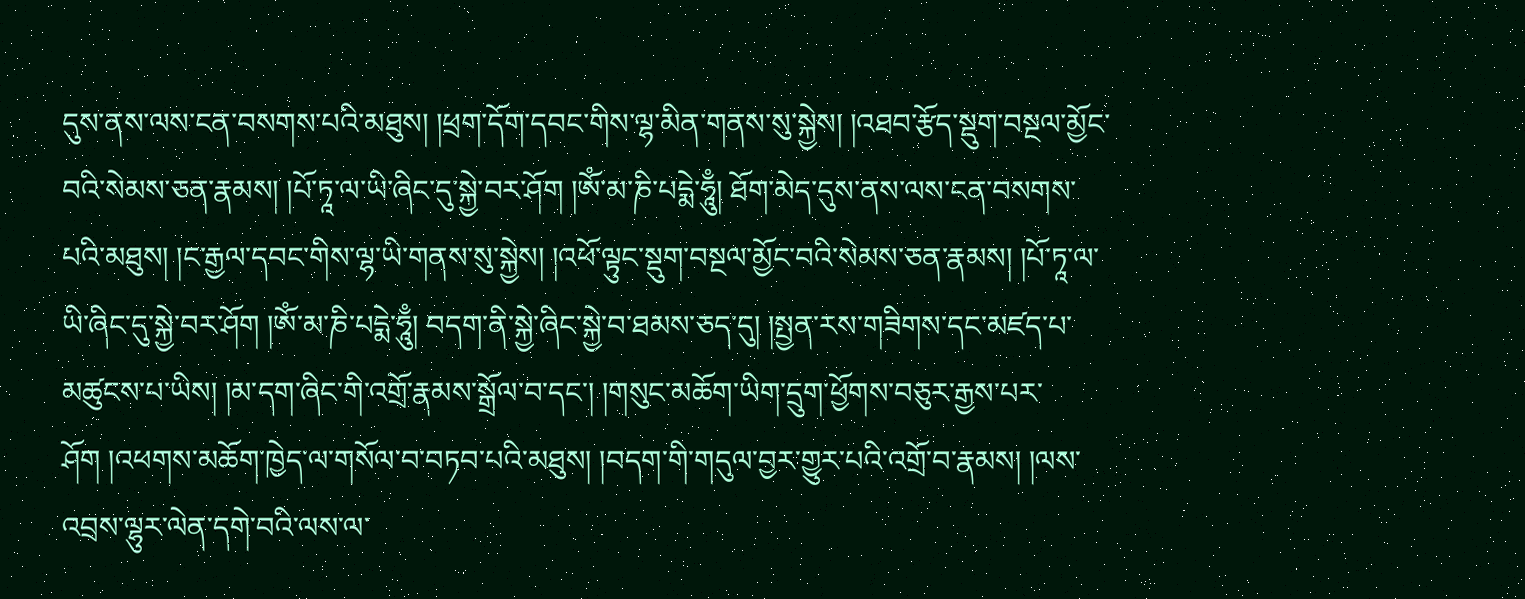དུས་ནས་ལས་ངན་བསགས་པའི་མཐུས། །ཕྲག་དོག་དབང་གིས་ལྷ་མིན་གནས་སུ་སྐྱེས། །འཐབ་རྩོད་སྡུག་བསྔལ་མྱོང་བའི་སེམས་ཅན་རྣམས། །པོ་ཏཱ་ལ་ཡི་ཞིང་དུ་སྐྱེ་བར་ཤོག །ༀ་མ་ཎི་པདྨེ་ཧཱུྃ། ཐོག་མེད་དུས་ནས་ལས་ངན་བསགས་པའི་མཐུས། །ང་རྒྱལ་དབང་གིས་ལྷ་ཡི་གནས་སུ་སྐྱེས། །འཕོ་ལྟུང་སྡུག་བསྔལ་མྱོང་བའི་སེམས་ཅན་རྣམས། །པོ་ཏཱ་ལ་ཡི་ཞིང་དུ་སྐྱེ་བར་ཤོག །ༀ་མ་ཎི་པདྨེ་ཧཱུྃ། བདག་ནི་སྐྱེ་ཞིང་སྐྱེ་བ་ཐམས་ཅད་དུ། །སྤྱན་རས་གཟིགས་དང་མཛད་པ་མཚུངས་པ་ཡིས། །མ་དག་ཞིང་གི་འགྲོ་རྣམས་སྒྲོལ་བ་དང་། །གསུང་མཆོག་ཡིག་དྲུག་ཕྱོགས་བཅུར་རྒྱས་པར་ཤོག །འཕགས་མཆོག་ཁྱེད་ལ་གསོལ་བ་བཏབ་པའི་མཐུས། །བདག་གི་གདུལ་བྱར་གྱུར་པའི་འགྲོ་བ་རྣམས། །ལས་འབྲས་ལྷུར་ལེན་དགེ་བའི་ལས་ལ་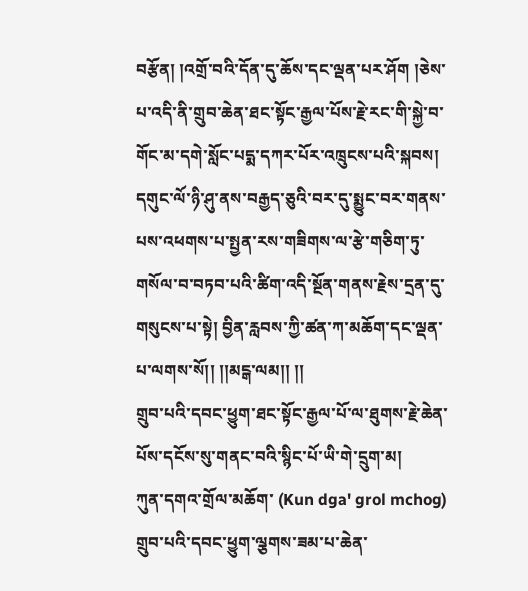བརྩོན། །འགྲོ་བའི་དོན་དུ་ཆོས་དང་ལྡན་པར་ཤོག །ཅེས་པ་འདི་ནི་གྲུབ་ཆེན་ཐང་སྟོང་རྒྱལ་པོས་རྗེ་རང་གི་སྐྱེ་བ་གོང་མ་དགེ་སློང་པདྨ་དཀར་པོར་འཁྲུངས་པའི་སྐབས། དགུང་ལོ་ཉི་ཤུ་ནས་བརྒྱད་ཅུའི་བར་དུ་སྨྱུང་བར་གནས་པས་འཕགས་པ་སྤྱན་རས་གཟིགས་ལ་རྩེ་གཅིག་ཏུ་གསོལ་བ་བཏབ་པའི་ཚིག་འདི་སྔོན་གནས་རྗེས་དྲན་དུ་གསུངས་པ་སྟེ། བྱིན་རླབས་ཀྱི་ཚན་ཀ་མཆོག་དང་ལྡན་པ་ལགས་སོ།། །།མངྒ་ལམ།། །།
གྲུབ་པའི་དབང་ཕྱུག་ཐང་སྟོང་རྒྱལ་པོ་ལ་ཐུགས་རྗེ་ཆེན་པོས་དངོས་སུ་གནང་བའི་སྙིང་པོ་ཡི་གེ་དྲུག་མ།
ཀུན་དགའ་གྲོལ་མཆོག་ (Kun dga' grol mchog)
གྲུབ་པའི་དབང་ཕྱུག་ལྕགས་ཟམ་པ་ཆེན་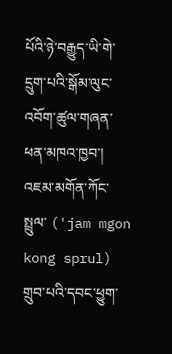པོའི་ཉེ་བརྒྱུད་ཡི་གེ་དྲུག་པའི་སྒོམ་ལུང་འབོག་ཚུལ་གཞན་ཕན་མཁའ་ཁྱབ་།
འཇམ་མགོན་ཀོང་སྤྲུལ་ ('jam mgon kong sprul)
གྲུབ་པའི་དབང་ཕྱུག་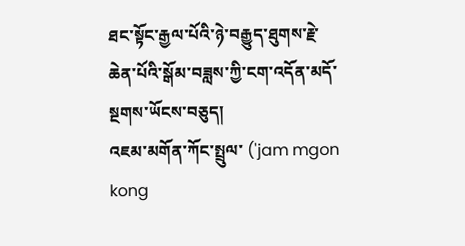ཐང་སྟོང་རྒྱལ་པོའི་ཉེ་བརྒྱུད་ཐུགས་རྗེ་ཆེན་པོའི་སྒོམ་བཟླས་ཀྱི་ངག་འདོན་མདོ་སྔགས་ཡོངས་བཅུད།
འཇམ་མགོན་ཀོང་སྤྲུལ་ ('jam mgon kong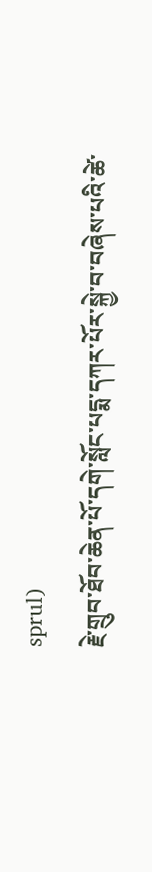sprul)
རྗེ་གྲུབ་ཐོབ་ཆེན་པོ་དགེ་སློང་པདྨ་དཀར་པོར་སྐྱེ་བ་བཞེས་པའི་ཚེ་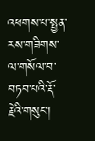འཕགས་པ་སྤྱན་རས་གཟིགས་ལ་གསོལ་བ་བཏབ་པའི་རྡོ་རྗེའི་གསུང་།